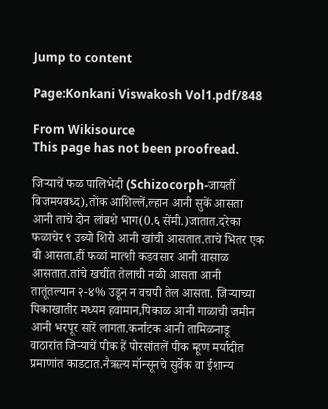Jump to content

Page:Konkani Viswakosh Vol1.pdf/848

From Wikisource
This page has not been proofread.

जिऱ्याचें फळ पालिभेदी (Schizocorph-जायतीं बिजमयबध्द),तोंक आशिल्लें,ल्हान आनी सुकें आसता आनी ताचे दोन लांबशे भाग(0.६ सेंमी.)जातात.दरेका फळाचेर ९ उब्यो शिरो आनी खांची आसतात.ताचे भितर एक बी आसता.हीं फळां मात्शी कडवसार आनी वासाळ आसतात.तांचे खचींत तेलाची नळी आसता आनी तातूंतल्यान २-४% उडून न वचपी तेल आसता. जिऱ्याच्या पिकाखातीर मध्यम हवामान,पिकाळ आनी गाळाची जमीन आनी भरपूर सारें लागता.कर्नाटक आनी तामिळनाडू वाठारांत जिऱ्याचें पीक हें पोरसांतलें पीक म्हूण मर्यादीत प्रमाणांत काडटात.नैऋत्य मॉन्सूनचे सुर्वेक वा ईशान्य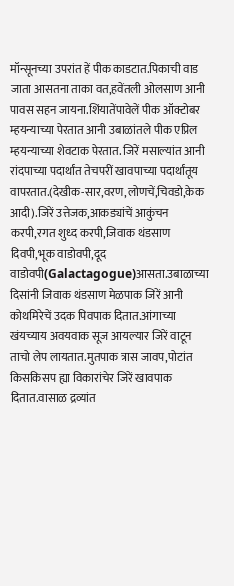मॉन्सूनच्या उपरांत हें पीक काडटात.पिकाची वाड जाता आसतना ताका वत,हवेंतली ओलसाण आनी पावस सहन जायना.शिंयातेंपावेलें पीक ऑक्टोबर म्हयन्याच्या पेरतात आनी उबाळांतले पीक एप्रिल म्हयन्याच्या शेवटाक पेरतात. जिरें मसाल्यांत आनी रांदपाच्या पदार्थांत तेचपरीं खावपाच्या पदार्थांतूय वापरतात.(देखीक-सार,वरण,लोणचें,चिवडो,केक आदी).जिरें उत्तेजक,आकड्यांचें आकुंचन करपी,रगत शुध्द करपी,जिवाक थंडसाण दिवपी,भूक वाडोवपी,दूद वाडोवपी(Galactagogue)आसता.उबाळाच्या दिसांनी जिवाक थंडसाण मेळपाक जिरें आनी कोथमिरेचें उदक पिवपाक दितात.आंगाच्या खंयच्याय अवयवाक सूज आयल्यार जिरें वाटून ताचो लेप लायतात.मुतपाक त्रास जावप,पोटांत किसकिसप ह्या विकारांचेर जिरें खावपाक दितात.वासाळ द्रव्यांत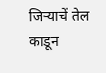जिऱ्याचें तेल काडून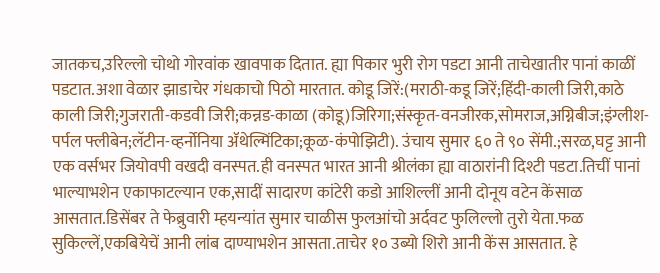जातकच,उरिल्लो चोथो गोरवांक खावपाक दितात. ह्या पिकार भुरी रोग पडटा आनी ताचेखातीर पानां काळीं पडटात.अशा वेळार झाडाचेर गंधकाचो पिठो मारतात. कोडू जिरें:(मराठी-कडू जिरें;हिंदी-काली जिरी,काठे काली जिरी;गुजराती-कडवी जिरी;कन्नड-काळा (कोडू)जिरिगा;संस्कृत-वनजीरक,सोमराज,अग्निबीज;इंग्लीश-पर्पल फ्लीबेन;लॅटीन-व्हर्नोनिया ॲथेल्मिंटिका;कूळ-कंपोझिटी). उंचाय सुमार ६० ते ९० सेंमी.;सरळ,घट्ट आनी एक वर्सभर जियोवपी वखदी वनस्पत.ही वनस्पत भारत आनी श्रीलंका ह्या वाठारांनी दिश्टी पडटा.तिचीं पानां भाल्याभशेन एकाफाटल्यान एक,सादीं सादारण कांटेरी कडो आशिल्लीं आनी दोनूय वटेन केंसाळ आसतात.डिसेंबर ते फेब्रुवारी म्हयन्यांत सुमार चाळीस फुलआंचो अर्दवट फुलिल्लो तुरो येता.फळ सुकिल्लें,एकबियेचें आनी लांब दाण्याभशेन आसता.ताचेर १० उब्यो शिरो आनी केंस आसतात. हे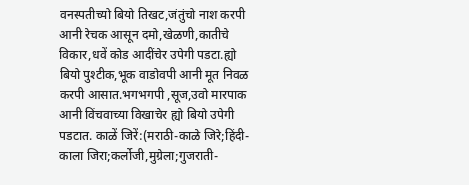वनस्पतीच्यो बियो तिखट,जंतुंचो नाश करपी आनी रेचक आसून दमो,खेळणी,कातीचे विकार,धवें कोड आदींचेर उपेगी पडटा.ह्यो बियो पुश्टीक,भूक वाडोवपी आनी मूत निवळ करपी आसात.भगभगपी ,सूज,उवो मारपाक आनी विंचवाच्या विखाचेर ह्यो बियो उपेगी पडटात. काळें जिरें:(मराठी-काळे जिरे;हिंदी-काला जिरा;कर्लोजी,मुग्रेला;गुजराती-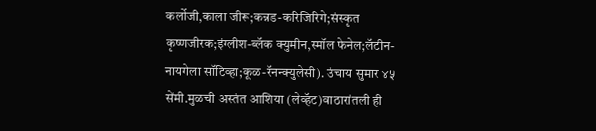कर्लोजी,काला जीरू;कन्नड-करिजिरिगे;संस्कृत कृष्णजीरक;इंग्लीश-ब्लॅक क्युमीन,स्मॉल फेनेल;लॅटीन-नायगेला सॉटिव्हा;कूळ-रॅनन्क्युलेसी). उंचाय सुमार ४५ सेंमी.मुळची अस्तंत आशिया (लेव्हॅट)वाठारांतली ही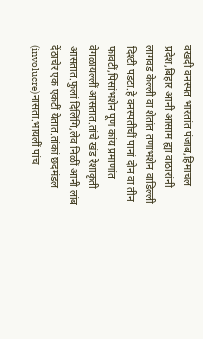वखदी वनस्पत भारतांत पंजाब,हिमाचल प्रदेश,बिहार आनी आसाम ह्या वाठारांनी लागवड केल्ली वा शेतांत तणाभशेन वाडिल्ली दिश्टी पडटा.हे वनस्पतीचीं पानां दोन वा तीन फावटीं,पिसांभशेन पूण कांय प्रमाणांत वेगळायल्लीं आसतात.तांचे खंड रेशाकृती आसतात.फुलां दिलिंगि,लेव निळीं आनी लांब देंठाचेर एक एकटीं येतात.तांकां छदमंडल (involucre)नासता.भायलीं पांच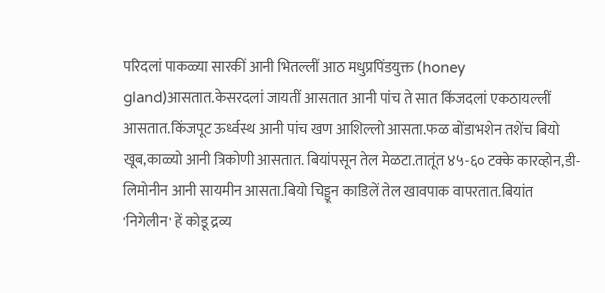परिदलां पाकळ्या सारकीं आनी भितल्लीं आठ मधुप्रपिंडयुक्त (honey gland)आसतात.केसरदलां जायतीं आसतात आनी पांच ते सात किंजदलां एकठायल्लीं आसतात.किंजपूट ऊर्ध्वस्थ आनी पांच खण आशिल्लो आसता.फळ बोंडाभशेन तशेंच बियो खूब,काळ्यो आनी त्रिकोणी आसतात. बियांपसून तेल मेळटा.तातूंत ४५-६० टक्के कारव्होन,डी-लिमोनीन आनी सायमीन आसता.बियो चिड्डून काडिलें तेल खावपाक वापरतात.बियांत 'निगेलीन' हें कोडू द्रव्य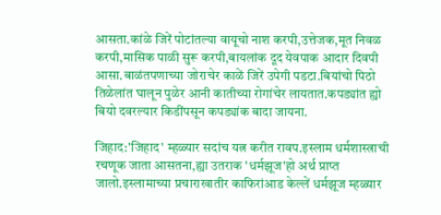आसता.कांळे जिरें पोटांतल्या वायूचो नाश करपी,उत्तेजक,मूत निवळ करपी,मासिक पाळी सुरू करपी,बायलांक दूद येवपाक आदार दिवपी आसा.बाळंतपणाच्या जोराचेर काळें जिरें उपेगी पडटा.बियांचो पिठो तिळेलांत घालून पुळेर आनी कातीच्या रोगांचेर लायतात.कपड्यांत ह्यो बियो दवरल्यार किडींपसून कपड्यांक बादा जायना.

जिहाद:'जिहाद' म्हळ्यार सदांच यत्न करीत रावप.इस्लाम धर्मशास्त्राची रचणूक जाता आसतना,ह्या उतराक 'धर्मझूज'हो अर्थ प्राप्त जालो.इस्लामाच्या प्रचाराखातीर काफिरांआड केल्लें धर्मझूज म्हळ्यार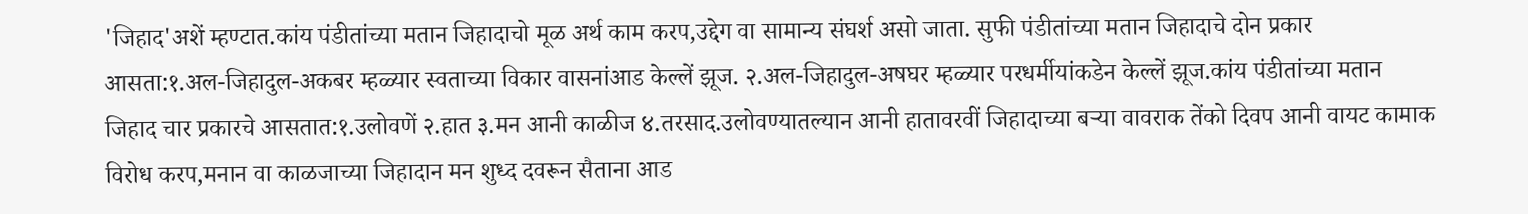'जिहाद'अशें म्हण्टात.कांय पंडीतांच्या मतान जिहादाचो मूळ अर्थ काम करप,उद्देग वा सामान्य संघर्श असो जाता. सुफी पंडीतांच्या मतान जिहादाचे दोन प्रकार आसता:१.अल-जिहादुल-अकबर म्हळ्यार स्वताच्या विकार वासनांआड केल्लें झूज. २.अल-जिहादुल-अषघर म्हळ्यार परधर्मीयांकडेन केल्लें झूज.कांय पंडीतांच्या मतान जिहाद चार प्रकारचे आसतात:१.उलोवणें २.हात ३.मन आनी काळीज ४.तरसाद.उलोवण्यातल्यान आनी हातावरवीं जिहादाच्या बऱ्या वावराक तेंको दिवप आनी वायट कामाक विरोध करप,मनान वा काळजाच्या जिहादान मन शुध्द दवरून सैताना आड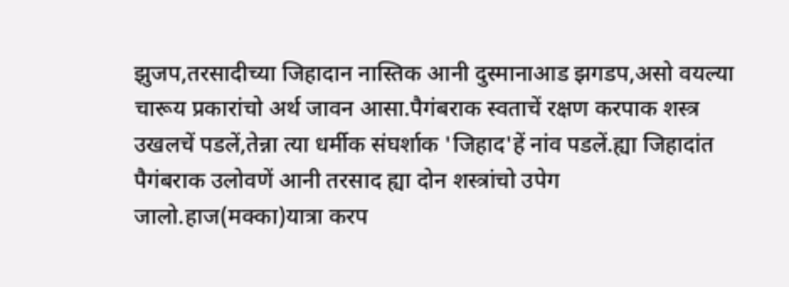झुजप,तरसादीच्या जिहादान नास्तिक आनी दुस्मानाआड झगडप,असो वयल्या चारूय प्रकारांचो अर्थ जावन आसा.पैगंबराक स्वताचें रक्षण करपाक शस्त्र उखलचें पडलें,तेन्ना त्या धर्मीक संघर्शाक 'जिहाद'हें नांव पडलें.ह्या जिहादांत पैगंबराक उलोवणें आनी तरसाद ह्या दोन शस्त्रांचो उपेग जालो.हाज(मक्का)यात्रा करप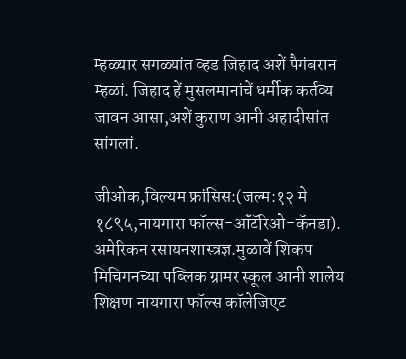म्हळ्यार सगळ्यांत व्हड जिहाद अशें पैगंबरान म्हळां. जिहाद हें मुसलमानांचें धर्मीक कर्तव्य जावन आसा,अशें कुराण आनी अहादीसांत सांगलां.

जीओक,विल्यम फ्रांसिस:(जल्म:१२ मे १८९५,नायगारा फॉल्स-ऑंटॅरिओ-कॅनडा). अमेरिकन रसायनशास्त्रज्ञ.मुळावें शिकप मिचिगनच्या पब्लिक ग्रामर स्कूल आनी शालेय शिक्षण नायगारा फॉल्स कॉलेजिएट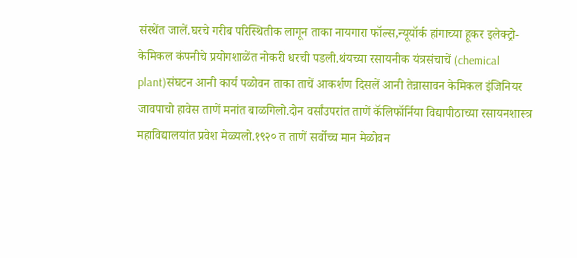संस्थेंत जालें.घरचे गरीब परिस्थितीक लागून ताका नायगारा फॉल्स,न्यूयॉर्क हांगाच्या हूकर इलेक्ट्रो-केमिकल कंपनीचे प्रयोगशाळेंत नोकरी धरची पडली.थंयच्या रसायनीक यंत्रसंचाचें (chemical plant)संघटन आनी कार्य पळोवन ताका ताचें आकर्शण दिसलें आनी तेन्नासावन केमिकल इंजिनियर जावपाचो हावेस ताणें मनांत बाळगिलो.दोन वर्सांउपरांत ताणें कॅलिफॉर्निया विद्यापीठाच्या रसायनशास्त्र महाविद्यालयांत प्रवेश मेळ्यलो.१९२० त ताणें सर्वोच्च मान मेळोवन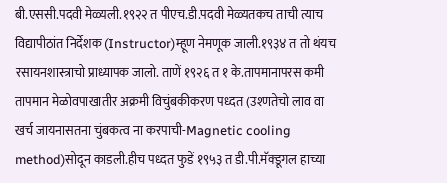बी.एससी.पदवी मेळ्यली.१९२२ त पीएच.डी.पदवी मेळ्यतकच ताची त्याच विद्यापीठांत निर्देशक (Instructor)म्हूण नेमणूक जाली.१९३४ त तो थंयच रसायनशास्त्राचो प्राध्यापक जालो. ताणें १९२६ त १ के.तापमानापरस कमी तापमान मेळोवपाखातीर अक्रमी विचुंबकीकरण पध्दत (उश्णतेचो लाव वा खर्च जायनासतना चुंबकत्व ना करपाची-Magnetic cooling method)सोदून काडली.हीच पध्दत फुडें १९५३ त डी.पी.मॅक्डूगल हाच्या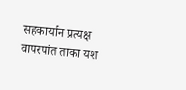सहकार्यान प्रत्यक्ष वापरपांत ताका यश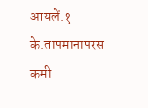आयलें.१ के.तापमानापरस कमी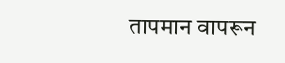तापमान वापरून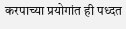करपाच्या प्रयोगांत ही पध्दत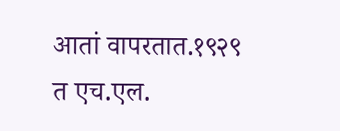आतां वापरतात.१९२९ त एच.एल.